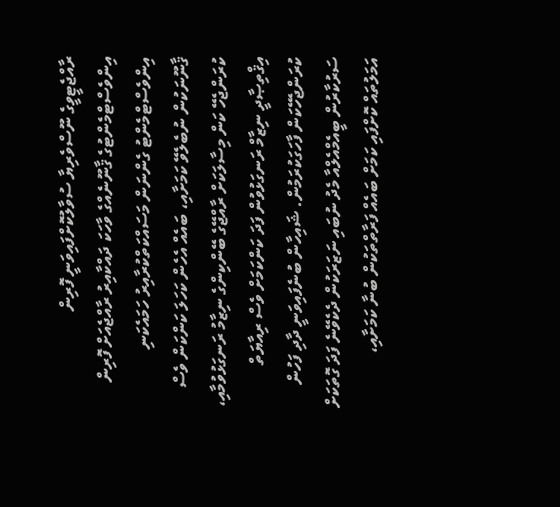ރާއްޖެޓީވީގެ ނޫސްވެރިޔާ ސުވާލުކޮށްފައިވަނީ ފޮރިން އިންވެސްޓްމެންޓުގެ ޤާނޫނެއްގެ ވާހަކަ ދައްކާއިރު ރާއްޖެއަށް ފޮރިން އިންވެސްޓްމެންޓު ގެންނަން މަސައްކަތްކުރާއިރު ހަމައެކަނި ޤާނޫނަކުން ނުބެލެވޭ ކަމަށާއި، ބައެއް އެހެން ކަހަލަ ކަންކަން ވެސް ކުރަންޖެހޭ ކަން މިސާލަކަށް ރާއްޖޭގެ ބޭންކިންގެ ނިޒާމު ރަނގަޅުވުމާއި، އިޤްތިޞާދީ ނިޒާމް ރަނގަޅުވުން ފަދަ ކަންކަމަށް ވެސް ރިއާޔަތް ކުރަންޖެހޭކަން ފާހަގަކުރަމުން. ޝައިހާން ބުނެފައިވަނީ ދާދި ފަހުން ސަރުކާރުން ބީއެމްއެލްއާ މެދު ނުބައި ނަޒަރަކުން ދެކެވޭނެ ފަދަ ގޮތަކަށް އަމަލުތައް ކޮށްފައި ކަމަށް ބައެއް ފަރާތްތަކުން ބުނާ ކަމަށާއި،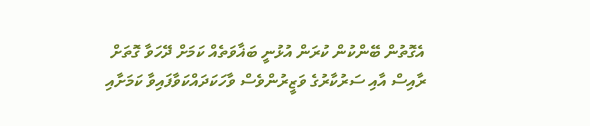އެގޮތުން ބޭންކުން ކުރަން އުޅުނީ ބަޣާވަތެއް ކަމަށް ދޭހަވާ ގޮތަށް ރާއިސް އާއި ސަރުކާރުގެ ވަޒީރުންވެސް ވާހަކަދައްކަވާފައިވާ ކަމަށާއި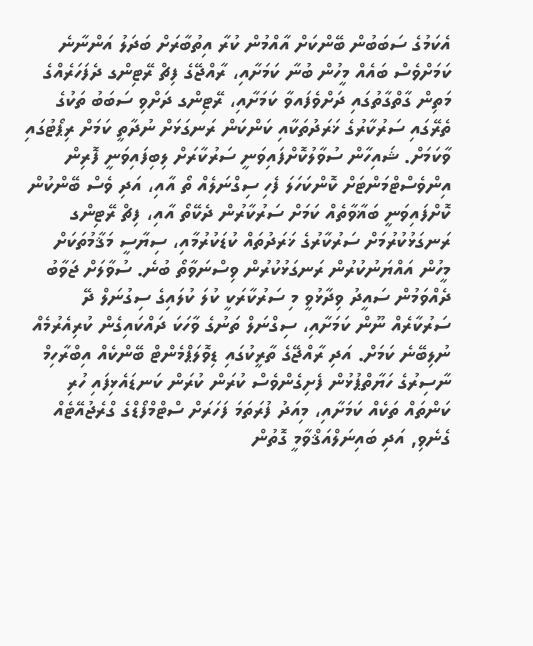އެކަމުގެ ސަބަބުން ބޭންކަށް އާއްމުން ކުރާ އިތުބާރަށް ބަދަލު އަންނާނެ ކަމަށްވެސް ބައެއް މީހުން ބުނާ ކަމަށާއި، ރާއްޖޭގެ ފިޗް ރޭޓިންގ ދެފަހަރެއްގެ މަތިން ގާތްގާތުގައި ދަށްވެފައވާ ކަމަށާއި، ރޭޓިންގ ދަށްވި ސަބަބު ތަކުގެ ތެރޭގައި ސަރުކާރުގެ ޚަރަދުތަކާއި ކަންކަން ރަނގަޅަށް ނުދާތީ ކަމަށް ރިޕޯޓުގައި ވާކަމަށް. ޝައިހާން ސުވާލުކޮށްފައިވަނީ ސަރުކާރަށް ލިބިފައިވަނީ ފޮރިން އިންވެސްޓްމަންޓަށް ކޮންކަހަލަ ފެހި ސިގްނަލެއް ތޯ އާއި، އަދި ވެސް ބޭންކުން ކޮށްފައިވަނީ ބަޣާވާތެއް ކަމަށް ސަރުކާރުން ދެކޭތޯ އާއި، ފިޗް ރޭޓިންގ ރަނގަޅުކުރުމަށް ސަރުކާރުގެ ޚަރަދުތައް ކުޑަކުރުމާއި، ސިޔާސީ މަޤާމުތަކަށް މީހުން އައްޔަނުކުރުން ރަނގަޅުކުރުން ވިސްނަވާތޯ ބުނެ. ސުވާލަށް ޖަވާބު ދެއްވަމުން ސައީދު ވިދާޅުވީ މި ސަރުކާރަކީ ކުލަ ކުލައިގެ ސިގުނަލް ދޭ ސަރުކާރެއް ނޫން ކަމަށާއި، ސިގްނަލް ތަނުގެ ވާހަކަ ދައްކައިގެން ކުރިއެރުމެއް ނުލިބޭނެ ކަމަށް. އަދި ރާއްޖޭގެ ތާރީކުގައި ޑިވޮލަޕްމެންޓް ބޭންކެއް އިބްރާހިމް ނާސިރުގެ ހަޔާތްޕުޅުން ފެށިގެންވެސް ކުރަން ކުރަން ކަނޑައެޅިފައި ހުރި ކަންތައް ތަކެއް ކަމަށާއި، މިއަދު ފުރަތަމަ ފަހަރަށް ސްޓްމްފޯޑްގެ ގްރެޖުއޭޓެއް ގެނެވި, އަދި ބައިނަލްއަޤްވާމީ ގޮތުން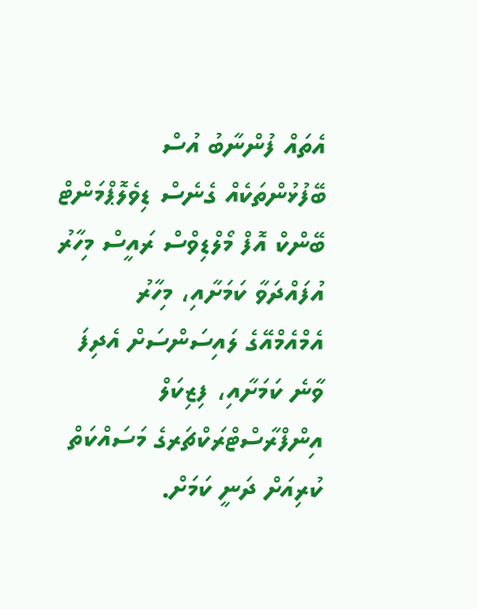އެތައް ފުންނާބު އުސް ބޭފުޅުންތަކެއް ގެނެސް ޑިވެލޮޕްމަންޓް ބޭންކް އޮފް މޯލްޑިވްސް ރައީސް މިހާރު އުފައްދަވާ ކަމަށާއި، މިހާރު އެމްއެމްއޭގެ ލައިސަންސަށް އެދިފަ ވާނެ ކަމަށާއި، ފިޒިކަލް އިންފްރާސްޓްރަކްޗަރގެ މަސައްކަތް ކުރިއަށް ދަނީ ކަމަށް.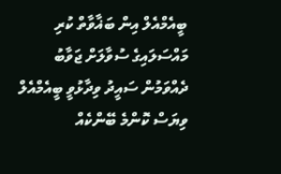ބީއެމްއެލް އިން ބަޣާވާތް ކުރި މައްސަލައިގެ ސުވާލަށް ޖަވާބު ދެއްވަމުން ސައީދު ވިދާޅުވީ ބީއެމްއެލް ވިޔަސް ކޮންމެ ބޭންކެއް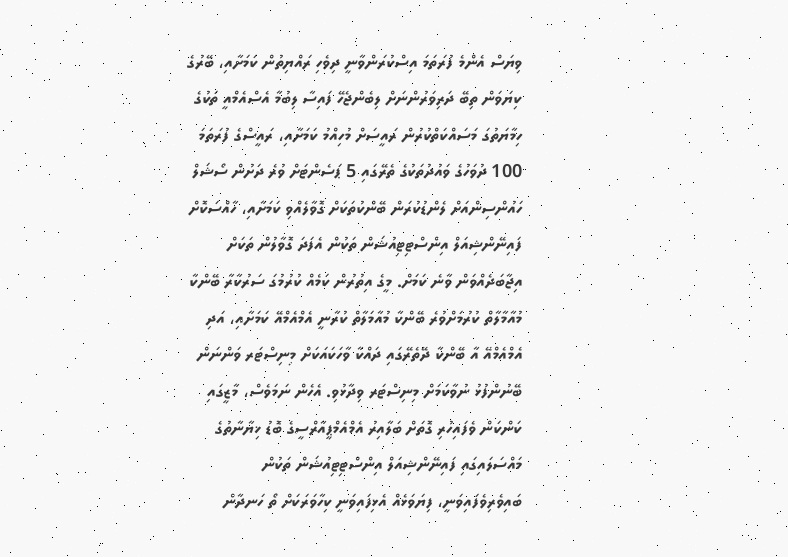ވިޔަސް އެންމެ ފުރަތަމަ އިސްކުރަންވާނީ ދިވެހި ރައްޔިތުން ކަމަށާއި، ބޭރުގެ ކިޔަވަން ތިބޭ ދަރިވަރުންނަށް ލިބެންޖެހޭ ފައިސާ ލިބުމާ އެސްއެމްއީ ތަކުގެ ހިމާޔަތުގަ މަސައްކަތްކުރުން ރައީސަށް މުހިއްމު ކަމަށާއި، ރައީސްގެ ފުރަތަމަ 100 ދުވަހުގެ ވައުދުތަކުގެ ތެރޭގައި 5 ޕަސެންޓަށް ވުރެ ދަށުން ސޯޝަލް ހައުންސިންއަށް ލެންޑުކުރަން ބޭންކުތަކަށް ގޮވާލެއްވި ކަމަށާއި، ހާއްސަކޮށް ފައިނޭންޝިއަލް އިންސްޓިޓިއުޝަން ތަކުން އެފަދަ ގޮވާލުން ތަކަށް އިޖާބަދެއްވަން ވާނެ ކަމަށް. މީގެ އިތުރުން ކަމެއް ކުރުމުގަ ސަރުކާރާ ބޭންކާ މުއާމާލާތް ކުރުމަށްވުރެ ބޭންކާ މުއާމަލާތް ކުރާނީ އެމްއެމްއޭ ކަމަށާއި، އަދި އެމްއެމްއޭ އާ ބޭންކާ ދޭތެރޭގައި ދައްކާ ވާހަކައަކަށް މިނިސްޓަރ ވަންނަން ބޭނުންފުޅު ނުވާކަމަށް މިނިސްޓަރ ވިދާޅުވި. އެހެން ނަމަވެސް، މާޒީގައި ކަންކަން ވެފައިހުރި ގޮތަށް ބަލާއިރު އެމްއެމްޕީއާރްސީގެ ބޮޑު ޚިޔާނާތުގެ މައްސަލައިގައި ފައިނޭންޝިއަލް އިންސްޓިޓިއުޝަން ތަކުން ބައިވެރިވެފައިވަނީ، ފިޔަވަޅެއް އެޅިފައިވަނީ ކިހާވަރަކަށް ތޯ ހަނދާން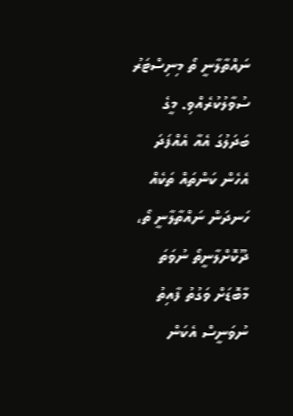ނައްތާލާނީ ތޯ މިނިސްޓަރު ސުވާލުކުރެއްވި. މީގެ ބަދަލުގަ އެއާ އެއްފަދަ އެހެން ކަންތައް ތަކެއް ހަނދަން ނައްތާލާނީ ތޯ، ދޫކޮށްލާނީތޯ ނުވަތަ މާބޮޑަށް ވަގުތު ފާއިތު ނުވަނީސް އެކަން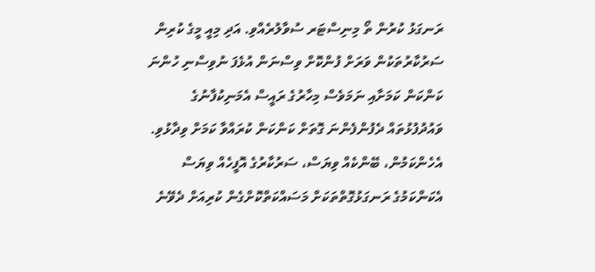ރަނގަޅު ކުރުން ތޯ މިނިސްޓަރ ސުވާލުރެއްވި. އަދި މިއީ މީގެ ކުރިން ސަރުކާރުތަކުން ވަރަށް ފުންކޮށް ވިސްނަން އުޅެފަ ނުވިސްނި ހުންނަ ކަންކަން ކަމަށާއި ނަމަވެސް މިހާރުގެ ރައީސް އެމަނިކުފާނުގެ ވައުދުފުޅުތައް ދެފުންފެންނަ ގޮތަށް ކަންކަން ކުރައްވާ ކަމަށް ވިދާޅުވި. އެހެންކަމުން، ބޭންކެއް ވިޔަސް، ސަރުކާރުގެ އޮފީހެއް ވިޔަސް އެކަންކަމުގެ ރަނގަޅުގޮތްތަކަށް މަސައްކަތްކޮށްގެން ކުރިއަށް ދެވޭނެ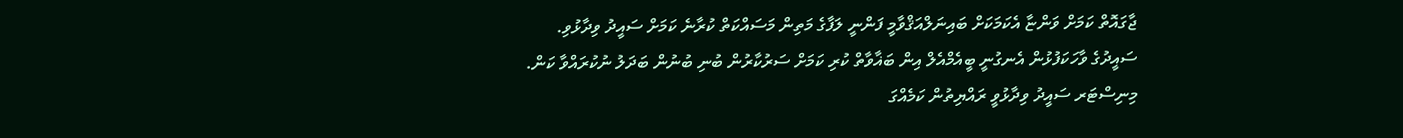ޖާގައޮތް ކަމަށް ވަންޏާ އެކަމަކަށް ބައިނަލްއަޤްވާމީ ފަންނީ ލަފާގެ މަތިން މަސައްކަތް ކުރާނެ ކަމަށް ސައީދު ވިދާޅުވި.
ސައީދުގެ ވާހަކަފުޅުން އެނގުނީ ބީއެމްއެލް އިން ބަޣާވާތް ކުރި ކަމަށް ސަރުކާރުން ބުނި ބުނުން ބަދަލު ނުކުރައްވާ ކަން.
މިނިސްޓަރ ސައީދު ވިދާޅުވީ ރައްޔިތުން ކަމެއްގަ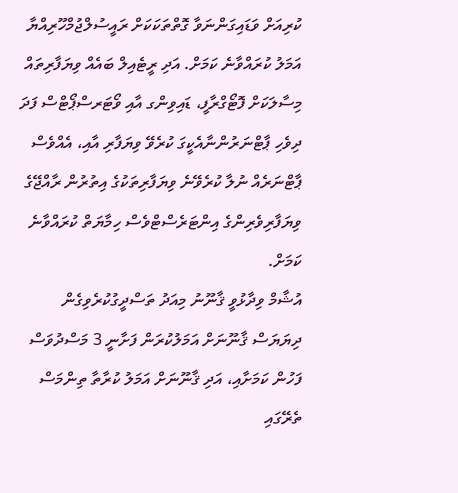ކުރިއަށް ވަޑައިގަންނަވާ ގޮތްތަކަކަށް ރައީސުލްޖުމްހޫރިއްޔާ އަމަލު ކުރައްވާނެ ކަމަށް. އަދި ރީޓެއިލް ބައެއް ވިޔަފާރިތައް މިސާލަކަށް ފޮޓޯގްރާފީ، ޑައިވިންގ އާއި ވޯޓަރސްޕޯޓްސް ފަދަ ދިވެހި ޕާޓްނަރުންނާއެކީގަ ކުރެވޭ ވިޔަފާރި އާއި، އެއްވެސް ޕާޓްނަރެއް ނުލާ ކުރެވޭނެ ވިޔަފާރިތަކުގެ އިތުރުން ރާއްޖޭގެ ވިޔަފާރިވެރިންގެ އިންޓަރެސްޓްވެސް ހިމާޔަތް ކުރައްވާނެ ކަމަށް.
އުޝާމް ވިދާޅުވީ ޤާނޫނު މިއަދު ތަސްދީގުކުރެވިގެން ދިޔަޔަސް ޤާނޫނަށް އަމަލުކުރަން ފަށާނީ 3 މަސްދުވަސް ފަހުން ކަމަށާއި، އަދި ޤާނޫނަށް އަމަލު ކުރާތާ ތިންމަސް ތެރޭގައި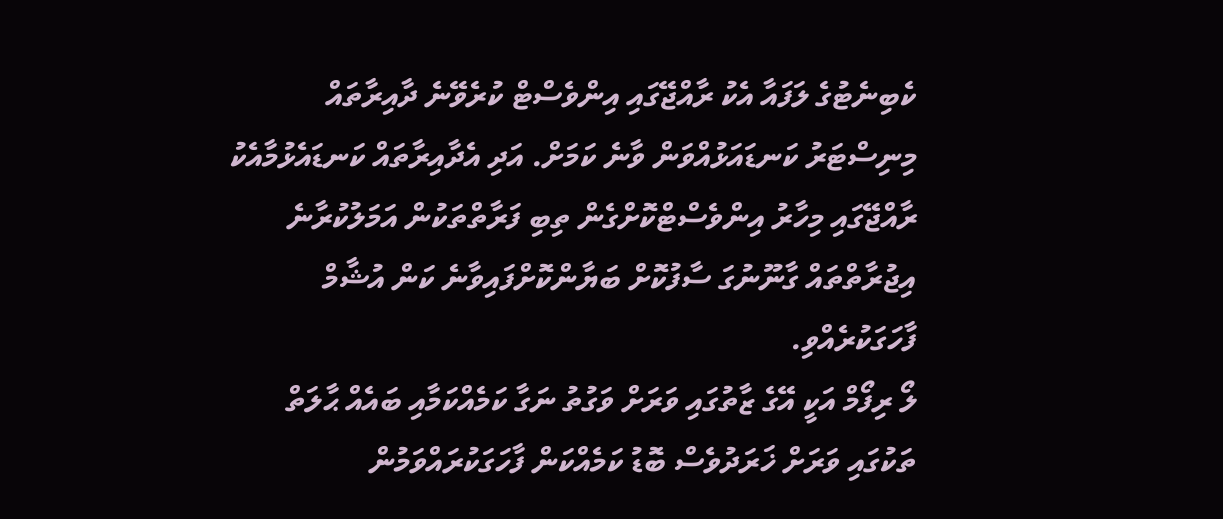ކެބިނެޓުގެ ލަފައާ އެކު ރާއްޖޭގައި އިންވެސްޓް ކުރެވޭނެ ދާއިރާތައް މިނިސްޓަރު ކަނޑައަޅުއްވަން ވާނެ ކަމަށް. އަދި އެދާއިރާތައް ކަނޑައެޅުމާއެކު ރާއްޖޭގައި މިހާރު އިންވެސްޓްކޮށްގެން ތިބި ފަރާތްތަކުން އަމަލުކުރާނެ އިޖުރާތްތައް ގާނޫނުގަ ސާފުކޮށް ބަޔާންކޮށްފައިވާނެ ކަން އުޝާމް ފާހަގަކުރެއްވި.
ލޯ ރިފޯމް އަކީ އޭގެ ޒާތުގައި ވަރަށް ވަގުތު ނަގާ ކަމެއްކަމާއި ބައެއް ޙާލަތް ތަކުގައި ވަރަށް ޚަރަދުވެސް ބޮޑު ކަމެއްކަން ފާހަގަކުރައްވަމުން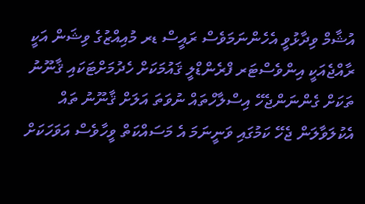އުޝާމް ވިދާޅުވީ އެހެންނަމަވެސް ރައީސް ޑރ މުއިއްޒުގެ ވިޝަން އަކީ ރާއްޖެއަކީ އިންވެސްޓަރ ފްރެންޑްލީ ޤައުމަކަށް ހެދުމަށްޓަކައި ޤާނޫނު ތަކަށް ގެންނަންޖެހޭ އިސްލާހްތައް ނުވަތަ އަލަށް ޤާނޫނު ތައް އެކުލަވާލަން ޖެހޭ ކަމުގައި ވަނީނަމަ އެ މަސައްކަތް ވީހާވެސް އަވަހަކަށް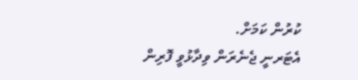ކުރުން ކަމަށް.
އެޓަރނީ ޖެނެރަން ވިދާޅުވީ ފޮރިން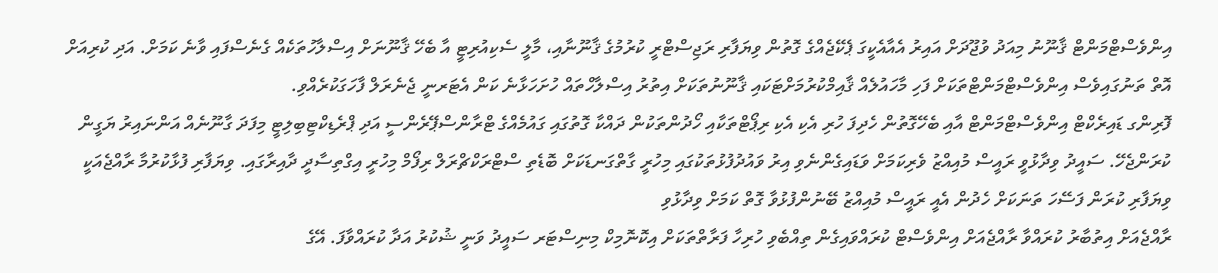އިންވެސްޓްމަންޓް ޤާނޫނު މިއަދު ވުޖޫދަށް އައިރު އެއާއެކީގަ ޕެކޭޖެއްގެ ގޮތުން ވިޔަފާރި ރަޖިސްޓްރީ ކުރުމުގެ ޤާނޫނާއި، މާލީ ސެކިއުރިޓީ އާ ބެހޭ ޤާނޫނަށް އިސްލާހުތަކެއް ގެނެސްފައި ވާނެ ކަމަށް. އަދި ކުރިއަށް އޮތް ތަނުގައިވެސް އިންވެސްޓްމަންޓްތަކަށް ފަހި މާހައުލެއް ޤާއިމްކުރުމަށްޓަކައި ޤާނޫނުތަކަށް އިތުރު އިސްލާހްތައް ހުށަހަޅާނެ ކަން އެޓަރނީ ޖެނެރަލް ފާހަގަކުރެއްވި.
ފޮރިންގ ޑައިރެކްޓް އިންވެސްޓްމަންޓް އާއި ބެހޭގޮތުން ހެދިފަ ހުރި އެކި އެކި ރިޕޯޓްތަކާއި ހޯދުންތަކުން ދައްކާ ގޮތުގައި ގައުމެއްގެ ޓްރާންސްޕޭރެންސީ އަދި ޕްރެޑިކްޓިބިލިޓީ މިފަދަ ގާނޫނެއް އަންނައިރު ޔަގީން ކުރަންޖެހޭ. ސައީދު ވިދާޅުވީ ރައީސް މުއިއްޒު ވެރިކަމަށް ވަޑައިގެންނެވި އިރު ވައުދުފުޅުތަކުގައި މިހުރީ ގާތްގަނޑަކަށް ބޮޑެތި ސްޓްރަކްޗްރަލް ރިފޯމް މިހުރީ އިގްތިސާދީ ދާއިރާގައި. ވިޔަފާރި ފުޅާކުރުމާ ރާއްޖެއަކީ ވިޔަފާރި ކުރަން ފަސޭހަ ތަނަކަށް ހެދުން އެއީ ރައީސް މުއިއްޒު ބޭނުންފުޅުވާ ގޮތް ކަމަށް ވިދާޅުވި
ރާއްޖެއަށް އިތުބާރު ކުރައްވާ ރާއްޖެއަށް އިންވެސްޓް ކުރައްވައިގެން ތިއްބެވި ހުރިހާ ފަރާތްތަކަށް އިކޮނޮމިކް މިނިސްޓަރ ސައީދު ވަނީ ޝުކުރު އަދާ ކުރައްވާފަ. އޭގެ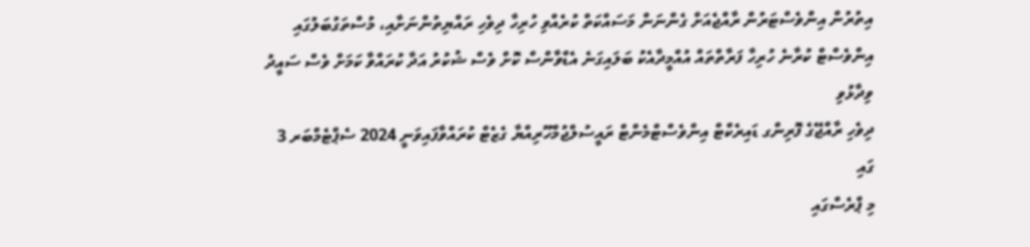އިތުރުން އިންވެސްޓަރުން ރާއްޖެއަށް ގެންނަން މަސައްކަތް ކުރެއްވި ހުރިހާ ދިވެހި ރައްޔިތުންނަށާއި، މުސްތަގުބަލުގައި އިންވެސްޓް ކުރާނެ ހުރިހާ ފަރާތްތައް އުއްމީދާއެކު ބަލައިގަނެ އެޑްވާންސް ކޮށް ވެސް ޝުކުރު އަދާ ކުރައްވާ ކަމަށް ވެސް ސައީދު ވިދާޅުވި
ދިވެހި ރާއްޖޭގެ ފޮރިންގ ޑައިރެކްޓް އިންވެސްޓްމެންޓް ރައީސުލްޖުމްހޫރިއްޔާ ގެޒެޓް ކުރައްވާފައިވަނީ 2024 ސެޕްޓެމްބަރ 3 ގައި
މި ޕްރެސްގައި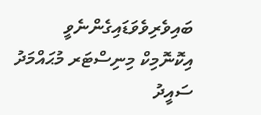ބައިވެރިވެވަޑައިގެންނެވީ އިކޮނޮމިކް މިނިސްޓަރ މުޙައްމަދު ސައީދު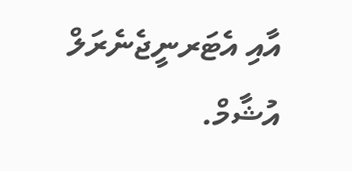އާއި އެޓަރނީޖެނެރަލް އުޝާމް.